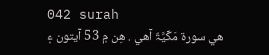042 surah
ھي سورة مَکِّیَّۃٌ آھي . ھِن ۾ 53 آيتون ۽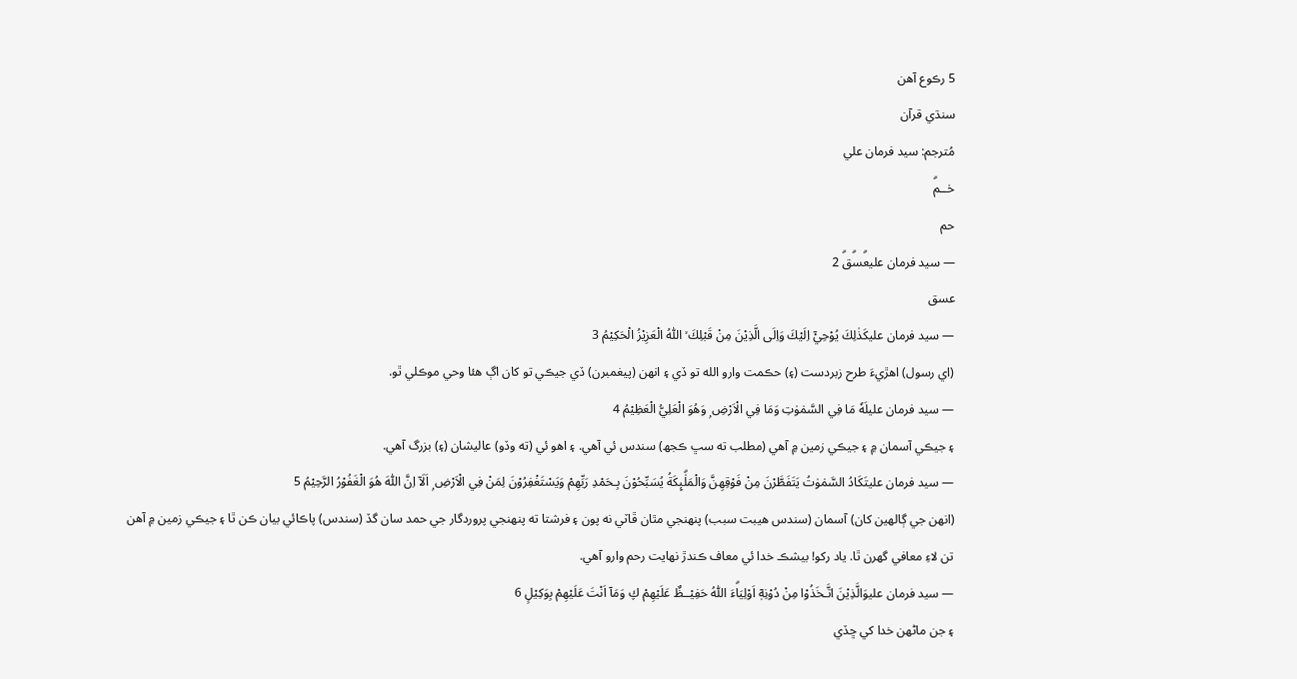5 رڪوع آھن
سنڌي قرآن
مُترجم: سيد فرمان علي
حٰــمۗ
حم
— سيد فرمان عليعۗسۗقۗ 2
عسق
— سيد فرمان عليكَذٰلِكَ يُوْحِيْٓ اِلَيْكَ وَاِلَى الَّذِيْنَ مِنْ قَبْلِكَ ۙ اللّٰهُ الْعَزِيْزُ الْحَكِيْمُ 3
(اي رسول) اهڙيءَ طرح زبردست (۽) حڪمت وارو الله تو ڏي ۽ انهن (پيغمبرن) ڏي جيڪي تو کان اڳ هئا وحي موڪلي ٿو.
— سيد فرمان عليلَهٗ مَا فِي السَّمٰوٰتِ وَمَا فِي الْاَرْضِ ۭ وَهُوَ الْعَلِيُّ الْعَظِيْمُ 4
۽ جيڪي آسمان ۾ ۽ جيڪي زمين ۾ آهي (مطلب ته سڀ ڪجھ) سندس ئي آهي. ۽ اهو ئي (ته وڏو) عاليشان (۽) بزرگ آهي.
— سيد فرمان عليتَكَادُ السَّمٰوٰتُ يَتَفَطَّرْنَ مِنْ فَوْقِهِنَّ وَالْمَلٰۗىِٕكَةُ يُسَبِّحُوْنَ بِـحَمْدِ رَبِّهِمْ وَيَسْتَغْفِرُوْنَ لِمَنْ فِي الْاَرْضِ ۭ اَلَآ اِنَّ اللّٰهَ هُوَ الْغَفُوْرُ الرَّحِيْمُ 5
(انهن جي ڳالهين کان) آسمان (سندس هيبت سبب) پنهنجي مٿان ڦاٽي نه پون ۽ فرشتا ته پنهنجي پروردگار جي حمد سان گڏ (سندس) پاڪائي بيان ڪن ٿا ۽ جيڪي زمين ۾ آهن تن لاءِ معافي گهرن ٿا. ياد رکو! بيشڪ خدا ئي معاف ڪندڙ نهايت رحم وارو آهي.
— سيد فرمان عليوَالَّذِيْنَ اتَّـخَذُوْا مِنْ دُوْنِهٖٓ اَوْلِيَاۗءَ اللّٰهُ حَفِيْــظٌ عَلَيْهِمْ ڮ وَمَآ اَنْتَ عَلَيْهِمْ بِوَكِيْلٍ 6
۽ جن ماڻهن خدا کي ڇڏي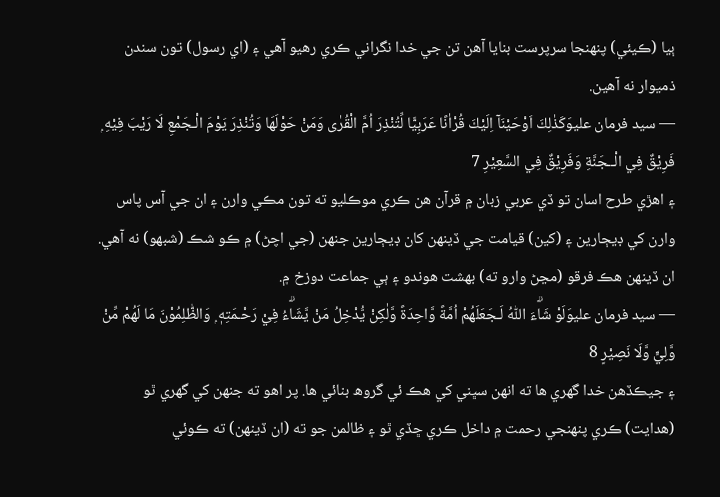ٻيا (ڪيئي) پنهنجا سرپرست بنايا آهن تن جي خدا نگراني ڪري رهيو آهي ۽ (اي رسول) تون سندن ذميوار نه آهين.
— سيد فرمان عليوَكَذٰلِكَ اَوْحَيْنَآ اِلَيْكَ قُرْاٰنًا عَرَبِيًّا لِّتُنْذِرَ اُمَّ الْقُرٰى وَمَنْ حَوْلَهَا وَتُنْذِرَ يَوْمَ الْـجَمْعِ لَا رَيْبَ فِيْهِ ۭ فَرِيْقٌ فِي الْــجَنَّةِ وَفَرِيْقٌ فِي السَّعِيْرِ 7
۽ اهڙي طرح اسان تو ڏي عربي زبان ۾ قرآن هن ڪري موڪليو ته تون مڪي وارن ۽ ان جي آس پاس وارن کي ڊيڄارين ۽ (کين) قيامت جي ڏينهن کان ڊيڄارين جنهن (جي اچڻ) ۾ ڪو شڪ (شبهو) نه آهي. ان ڏينهن هڪ فرقو (مڃڻ وارو ته) بهشت هوندو ۽ ٻي جماعت دوزخ ۾.
— سيد فرمان عليوَلَوْ شَاۗءَ اللّٰهُ لَـجَعَلَهُمْ اُمَّةً وَّاحِدَةً وَّلٰكِنْ يُّدْخِلُ مَنْ يَّشَاۗءُ فِيْ رَحْـمَتِهٖ ۭ وَالظّٰلِمُوْنَ مَا لَهُمْ مِّنْ وَّلِيٍّ وَّلَا نَصِيْرٍ 8
۽ جيڪڏهن خدا گهري ها ته انهن سڀني کي هڪ ئي گروھ بنائي ها. پر اهو ته جنهن کي گهري ٿو (هدايت) ڪري پنهنجي رحمت ۾ داخل ڪري ڇڏي ٿو ۽ ظالمن جو ته (ان ڏينهن) ته ڪوئي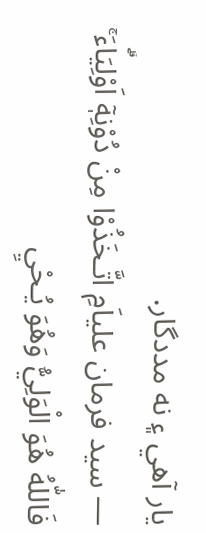يار آهي ۽ نه مددگار.
— سيد فرمان علياَمِ اتَّـخَذُوْا مِنْ دُوْنِهٖٓ اَوْلِيَاۗءَ ۚ فَاللّٰهُ هُوَ الْوَلِيُّ وَهُوَ يُـحْيِ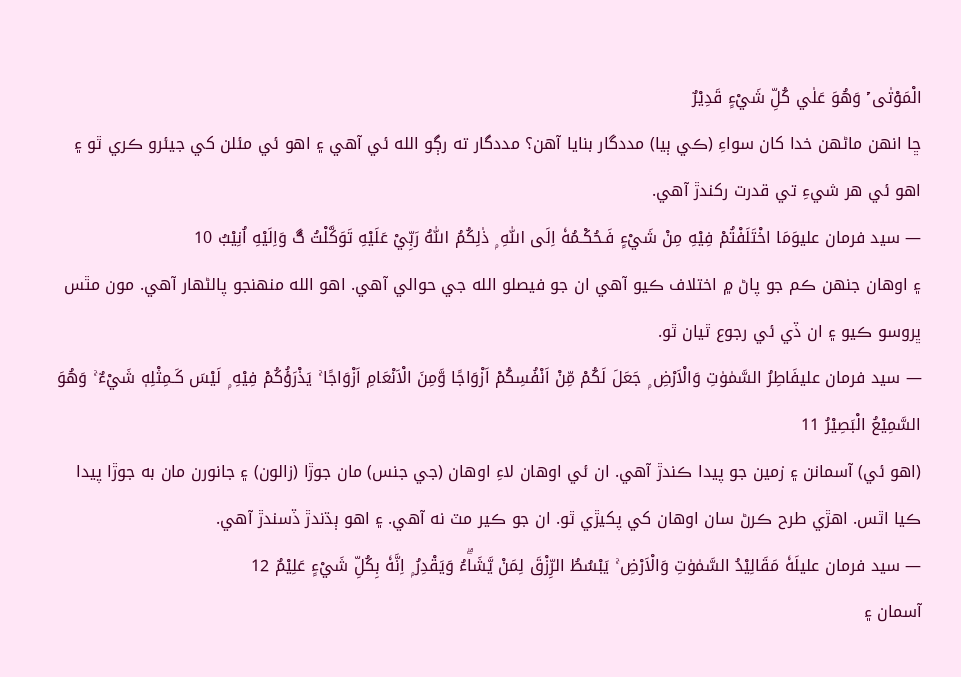الْمَوْتٰى ۡ وَهُوَ عَلٰي كُلِّ شَيْءٍ قَدِيْرٌ
ڇا انهن ماڻهن خدا کان سواءِ (ڪي ٻيا) مددگار بنايا آهن؟ مددگار ته رڳو الله ئي آهي ۽ اهو ئي مئلن کي جيئرو ڪري ٿو ۽ اهو ئي هر شيءِ تي قدرت رکندڙ آهي.
— سيد فرمان عليوَمَا اخْتَلَفْتُمْ فِيْهِ مِنْ شَيْءٍ فَـحُكْـمُهٗ اِلَى اللّٰهِ ۭ ذٰلِكُمُ اللّٰهُ رَبِّيْ عَلَيْهِ تَوَكَّلْتُ ڰ وَاِلَيْهِ اُنِيْبُ 10
۽ اوهان جنهن ڪم جو پاڻ ۾ اختلاف ڪيو آهي ان جو فيصلو الله جي حوالي آهي. اهو الله منهنجو پالڻهار آهي. مون مٿس ڀروسو ڪيو ۽ ان ڏي ئي رجوع ٿيان ٿو.
— سيد فرمان عليفَاطِرُ السَّمٰوٰتِ وَالْاَرْضِ ۭ جَعَلَ لَكُمْ مِّنْ اَنْفُسِكُمْ اَزْوَاجًا وَّمِنَ الْاَنْعَامِ اَزْوَاجًا ۚ يَذْرَؤُكُمْ فِيْهِ ۭ لَيْسَ كَـمِثْلِهٖ شَيْءٌ ۚ وَهُوَ السَّمِيْعُ الْبَصِيْرُ 11
(اهو ئي) آسمانن ۽ زمين جو پيدا ڪندڙ آهي. ان ئي اوهان لاءِ اوهان (جي جنس) مان جوڙا (زالون) ۽ جانورن مان به جوڙا پيدا ڪيا اٿس. اهڙي طرح ڪرڻ سان اوهان کي پکيڙي ٿو. ان جو ڪير مٽ نه آهي. ۽ اهو ٻڌندڙ ڏسندڙ آهي.
— سيد فرمان عليلَهٗ مَقَالِيْدُ السَّمٰوٰتِ وَالْاَرْضِ ۚ يَبْسُطُ الرِّزْقَ لِمَنْ يَّشَاۗءُ وَيَقْدِرُ ۭ اِنَّهٗ بِكُلِّ شَيْءٍ عَلِيْمٌ 12
آسمان ۽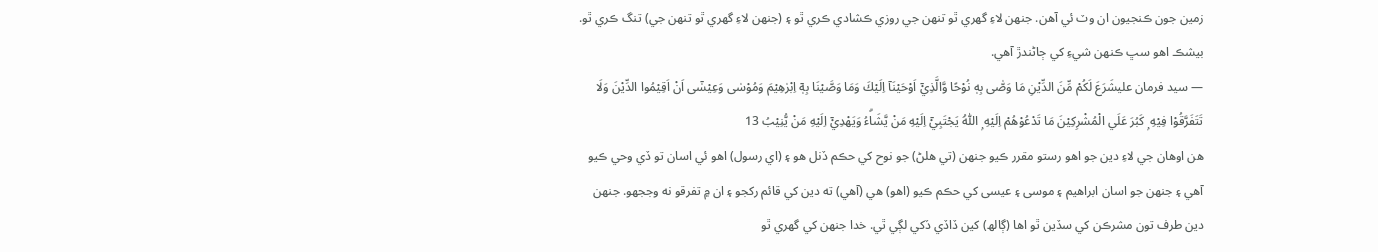زمين جون ڪنجيون ان وٽ ئي آهن. جنهن لاءِ گهري ٿو تنهن جي روزي ڪشادي ڪري ٿو ۽ (جنهن لاءِ گهري ٿو تنهن جي) تنگ ڪري ٿو. بيشڪ اهو سڀ ڪنهن شيءِ کي ڄاڻندڙ آهي.
— سيد فرمان عليشَرَعَ لَكُمْ مِّنَ الدِّيْنِ مَا وَصّٰى بِهٖ نُوْحًا وَّالَّذِيْٓ اَوْحَيْنَآ اِلَيْكَ وَمَا وَصَّيْنَا بِهٖٓ اِبْرٰهِيْمَ وَمُوْسٰى وَعِيْسٰٓى اَنْ اَقِيْمُوا الدِّيْنَ وَلَا تَتَفَرَّقُوْا فِيْهِ ۭ كَبُرَ عَلَي الْمُشْرِكِيْنَ مَا تَدْعُوْهُمْ اِلَيْهِ ۭ اَللّٰهُ يَجْتَبِيْٓ اِلَيْهِ مَنْ يَّشَاۗءُ وَيَهْدِيْٓ اِلَيْهِ مَنْ يُّنِيْبُ 13
هن اوهان جي لاءِ دين جو اهو رستو مقرر ڪيو جنهن (تي هلڻ) جو نوح کي حڪم ڏنل هو ۽ (اي رسول) اهو ئي اسان تو ڏي وحي ڪيو آهي ۽ جنهن جو اسان ابراهيم ۽ موسى ۽ عيسى کي حڪم ڪيو (اهو) هي (آهي) ته دين کي قائم رکجو ۽ ان ۾ تفرقو نه وججهو. جنهن دين طرف تون مشرڪن کي سڏين ٿو اها (ڳالھ) کين ڏاڏي ڏکي لڳي ٿي. خدا جنهن کي گهري ٿو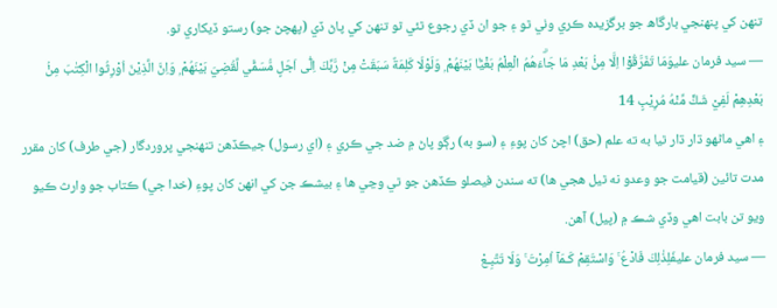تنهن کي پنهنجي بارگاھ جو برگزيده ڪري وٺي ٿو ۽ جو ان ڏي رجوع ٿئي ٿو تنهن کي پاڻ ڏي (پهچڻ جو) رستو ڏيکاري ٿو.
— سيد فرمان عليوَمَا تَفَرَّقُوْٓا اِلَّا مِنْۢ بَعْدِ مَا جَاۗءَهُمُ الْعِلْمُ بَغْيًۢا بَيْنَهُمْ ۭ وَلَوْلَا كَلِمَةٌ سَبَقَتْ مِنْ رَّبِّكَ اِلٰٓى اَجَلٍ مُّسَمًّي لَّقُضِيَ بَيْنَهُمْ ۭ وَاِنَّ الَّذِيْنَ اُوْرِثُوا الْكِتٰبَ مِنْۢ بَعْدِهِمْ لَفِيْ شَكٍّ مِّنْهُ مُرِيْبٍ 14
۽ اهي ماڻهو ڌار ڌار ٿيا به ته علم (حق) اچڻ کان پوءِ ۽ (سو به) رڳو پاڻ ۾ ضد جي ڪري ۽ (اي رسول) جيڪڏهن تنهنجي پروردگار (جي طرف) کان مقرر مدت تائين (قيامت جو وعدو نه ٿيل هجي ها) ته سندن فيصلو ڪڏهن جو ٿي وڃي ها ۽ بيشڪ جن کي انهن کان پوءِ (خدا جي) ڪتاب جو وارث ڪيو ويو تن بابت اهي وڏي شڪ ۾ (پيل) آهن.
— سيد فرمان عليفَلِذٰلِكَ فَادْعُ ۚ وَاسْتَقِمْ كَـمَآ اُمِرْتَ ۚ وَلَا تَتَّبِـعْ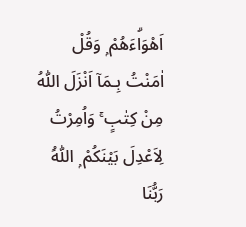اَهْوَاۗءَهُمْ ۭ وَقُلْ اٰمَنْتُ بِـمَآ اَنْزَلَ اللّٰهُ مِنْ كِتٰبٍ ۚ وَاُمِرْتُ لِاَعْدِلَ بَيْنَكُمْ ۭ اَللّٰهُ رَبُّنَا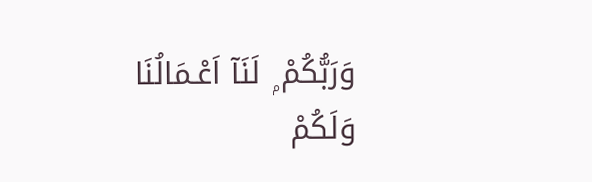وَرَبُّكُمْ ۭ لَنَآ اَعْـمَالُنَا وَلَكُمْ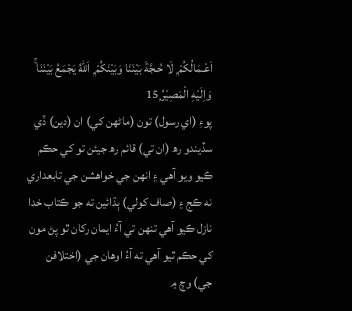اَعْـمَالُكُمْ ۭ لَا حُـجَّةَ بَيْنَنَا وَبَيْنَكُمْ ۭ اَللّٰهُ يَجْمَعُ بَيْنَنَا ۚ وَاِلَيْهِ الْمَصِيْرُ ۭ15
پوءِ (اي رسول) تون (ماڻهن کي) ان (دين) ڏي سڏيندو رھ (ان تي) قائم رھ جيئن تو کي حڪم ڪيو ويو آهي ۽ انهن جي خواهشن جي تابعداري نه ڪج ۽ (صاف کولي) ٻڌائين ته جو ڪتاب خدا نازل ڪيو آهي تنهن تي آءُ ايمان رکان ٿو پڻ مون کي حڪم ٿيو آهي ته آءُ اوهان جي (اختلافن جي) وچ ۾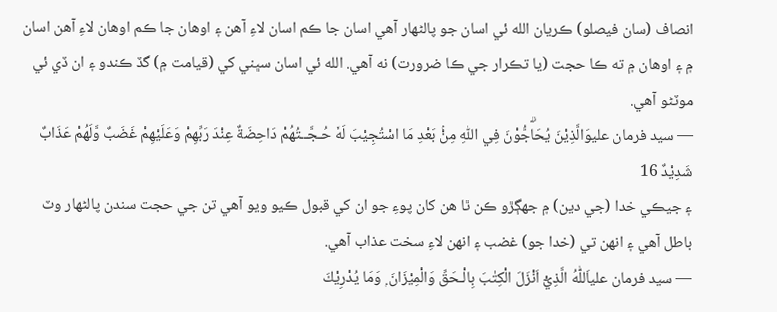انصاف (سان فيصلو) ڪريان الله ئي اسان جو پالڻهار آهي اسان جا ڪم اسان لاءِ آهن ۽ اوهان جا ڪم اوهان لاءِ آهن اسان ۾ ۽ اوهان ۾ ته ڪا حجت (يا تڪرار جي ڪا ضرورت) نه آهي. الله ئي اسان سڀني کي (قيامت ۾) گڏ ڪندو ۽ ان ڏي ئي موٽڻو آهي.
— سيد فرمان عليوَالَّذِيْنَ يُحَاۗجُّوْنَ فِي اللّٰهِ مِنْۢ بَعْدِ مَا اسْتُجِيْبَ لَهٗ حُـجَّــتُهُمْ دَاحِضَةٌ عِنْدَ رَبِّهِمْ وَعَلَيْهِمْ غَضَبٌ وَّلَهُمْ عَذَابٌ شَدِيْدٌ 16
۽ جيڪي خدا (جي دين) ۾ جهڳڙو ڪن ٿا هن کان پوءِ جو ان کي قبول ڪيو ويو آهي تن جي حجت سندن پالڻهار وٽ باطل آهي ۽ انهن تي (خدا جو) غضب ۽ انهن لاءِ سخت عذاب آهي.
— سيد فرمان علياَللّٰهُ الَّذِيْٓ اَنْزَلَ الْكِتٰبَ بِالْـحَقِّ وَالْمِيْزَانَ ۭ وَمَا يُدْرِيْكَ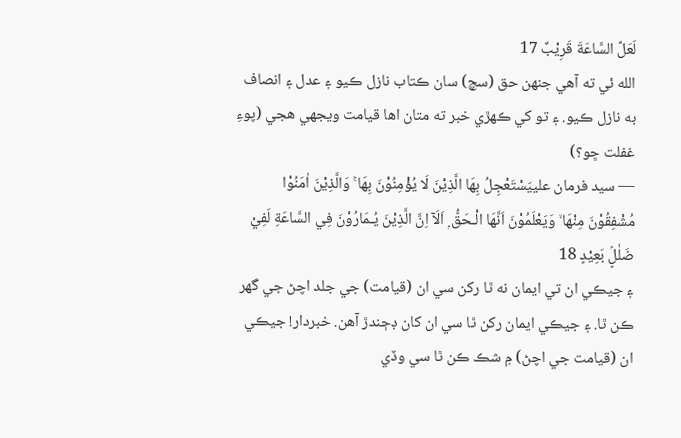لَعَلَّ السَّاعَةَ قَرِيْبٌ 17
الله ئي ته آهي جنهن حق (سچ) سان ڪتاب نازل ڪيو ۽ عدل ۽ انصاف به نازل ڪيو. ۽ تو کي ڪهڙي خبر ته متان اها قيامت ويجهي هجي (پوءِ غفلت ڇو؟)
— سيد فرمان علييَسْتَعْجِلُ بِهَا الَّذِيْنَ لَا يُؤْمِنُوْنَ بِهَا ۚ وَالَّذِيْنَ اٰمَنُوْا مُشْفِقُوْنَ مِنْهَا ۙ وَيَعْلَمُوْنَ اَنَّهَا الْـحَقُّ ۭ اَلَآ اِنَّ الَّذِيْنَ يُـمَارُوْنَ فِي السَّاعَةِ لَفِيْ ضَلٰلٍۢ بَعِيْدٍ 18
۽ جيڪي ان تي ايمان نه ٿا رکن سي ان (قيامت) جي جلد اچڻ جي گهر ڪن ٿا. ۽ جيڪي ايمان رکن ٿا سي ان کان ڊڄندڙ آهن. خبردار! جيڪي ان (قيامت جي اچڻ) ۾ شڪ ڪن ٿا سي وڏي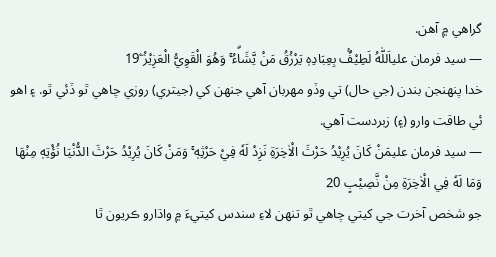گراهي ۾ آهن.
— سيد فرمان علياَللّٰهُ لَطِيْفٌۢ بِعِبَادِهٖ يَرْزُقُ مَنْ يَّشَاۗءُ ۚ وَهُوَ الْقَوِيُّ الْعَزِيْزُ ۧ19
خدا پنهنجن بندن (جي حال) تي وڏو مهربان آهي جنهن کي (جيتري) روزي چاهي ٿو ڏئي ٿو. ۽ اهو ئي طاقت وارو (۽) زبردست آهي.
— سيد فرمان عليمَنْ كَانَ يُرِيْدُ حَرْثَ الْاٰخِرَةِ نَزِدْ لَهٗ فِيْ حَرْثِهٖ ۚ وَمَنْ كَانَ يُرِيْدُ حَرْثَ الدُّنْيَا نُؤْتِهٖ مِنْهَا وَمَا لَهٗ فِي الْاٰخِرَةِ مِنْ نَّصِيْبٍ 20
جو شخص آخرت جي کيتي چاهي ٿو تنهن لاءِ سندس کيتيءَ ۾ واڌارو ڪريون ٿا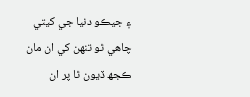۽ جيڪو دنيا جي کيتي چاهي ٿو تنهن کي ان مان ڪجھ ڏيون ٿا پر ان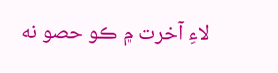لاءِ آخرت ۾ ڪو حصو نه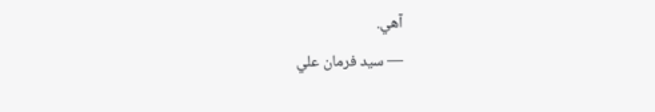آهي.
— سيد فرمان علي